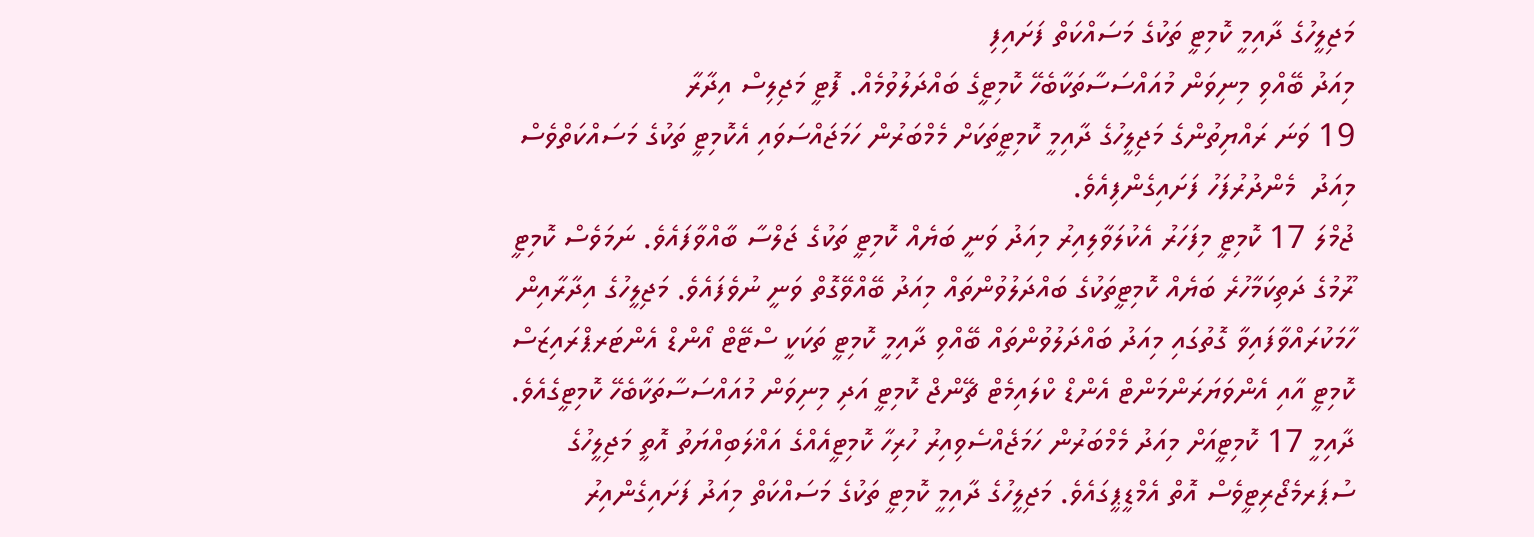މަޖިލީހުގެ ދާއިމީ ކޮމިޓީ ތަކުގެ މަސައްކަތް ފަށައިފި
މިއަދު ބޭއްވި މިނިވަން މުއައްސަސާތަކާބެހޭ ކޮމިޓީގެ ބައްދަލުވުމެއް. ފޮޓީ މަޖިލިސް އިދާރާ
19 ވަނަ ރައްޔިތުންގެ މަޖިލީހުގެ ދާއިމީ ކޮމިޓީތަކަށް މެމްބަރުން ހަމަޖައްސަވައި އެކޮމިޓީ ތަކުގެ މަސައްކަތްވެސް މިއަދު  މެންދުރުފަހު ފަށައިގެންފިއެވެ.
ޖުމްލަ 17 ކޮމިޓީ މިފަހަރު އެކުލަވާލިއިރު މިއަދު ވަނީ ބަޔެއް ކޮމިޓީ ތަކުގެ ޖަލްސާ ބާއްވާފައެވެ. ނަމަވެސް ކޮމިޓީ ރޫމުގެ ދަތިކަމާހުރެ ބަޔެއް ކޮމިޓީތަކުގެ ބައްދަލުވުންތައް މިއަދު ބޭއްވޭގޮތް ވަނީ ނުވެފައެވެ. މަޖިލީހުގެ އިދާރާއިން ހާމަކުރައްވާފައިވާ ގޮތުގައި މިއަދު ބައްދަލުވުންތައް ބޭއްވި ދާއިމީ ކޮމިޓީ ތަކަކީ ސްޓޭޓް އޯންޑް އެންޓަރޕްރައިޒަސް ކޮމިޓީ އާއި އެންވަޔަރަންމަންޓް އެންޑް ކްލައިމެޓް ޗޭންޖް ކޮމިޓީ އަދި މިނިވަން މުއައްސަސާތަކާބެހޭ ކޮމިޓީގެއެވެ.
ދާއިމީ 17 ކޮމިޓީއަށް މިއަދު މެމްބަރުން ހަމަޖެއްސެވިއިރު ހުރިހާ ކޮމިޓީއެއްގެ އަޣްލަބިއްޔަތު އޮތީ މަޖިލީހުގެ ސުޕަރމެޖޯރިޓީވެސް އޮތް އެމްޑީޕީގައެވެ. މަޖިލީހުގެ ދާއިމީ ކޮމިޓީ ތަކުގެ މަސައްކަތް މިއަދު ފަށައިގެންއިރު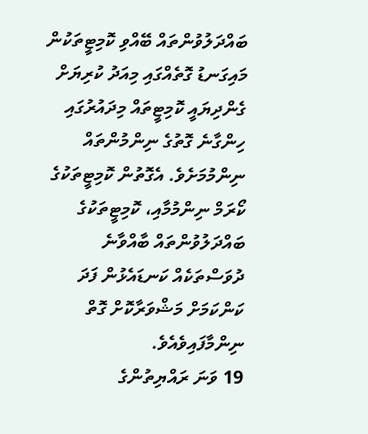ބައްދަލުވުންތައް ބޭއްވި ކޮމިޓީތަކުން މައިގަނޑު ގޮތެއްގައި މިއަދު ކުރިޔަށް ގެންދިޔައީ ކޮމިޓީތައް މިދައުރުގައި ހިންގާނެ ގޮތުގެ ނިންމުންތައް ނިންމުމަށެވެ. އެގޮތުން ކޮމިޓީތަކުގެ ކޯރަމް ނިންމުމާއި، ކޮމިޓީތަކުގެ ބައްދަލުވުންތައް ބާއްވާނެ ދުވަސްތަކެއް ކަނޑައެޅުން ފަދަ ކަންކަމަށް މަޝްވަރާކޮށް ގޮތް ނިންމާފައިވެއެވެ.
19 ވަނަ ރައްޔިތުންގެ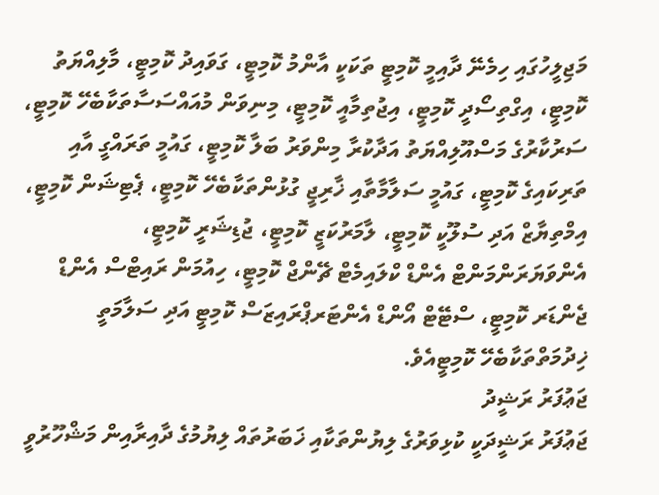މަޖިލީހުގައި ހިމެނޭ ދާއިމީ ކޮމިޓީ ތަކަކީ އާންމު ކޮމިޓީ، ގަވައިދު ކޮމިޓީ، މާލިއްޔަތު ކޮމިޓީ، އިގްތިސޯދީ ކޮމިޓީ، އިޖުތިމާއީ ކޮމިޓީ، މިނިވަން މުއައްސަސާތަކާބެހޭ ކޮމިޓީ، ސަރުކާރުގެ މަސްއޫލިއްޔަތު އަދާކުރާ މިންވަރު ބަލާ ކޮމިޓީ، ގައުމީ ތަރައްގީ އާއި ތަރިކައިގެ ކޮމިޓީ، ގައުމީ ސަލާމާތާއި ޚާރިޖީ ގުޅުންތަކާބެހޭ ކޮމިޓީ، ޕެޓިޝަން ކޮމިޓީ، އިމްތިޔާޒް އަދި ސުލޫކީ ކޮމިޓީ، ލާމަރުކަޒީ ކޮމިޓީ، ޖުޑިޝަރީ ކޮމިޓީ، އެންވަޔަރަންމަންޓް އެންޑް ކްލައިމެޓް ޗޭންޖް ކޮމިޓީ، ހިއުމަން ރައިޓްސް އެންޑް ޖެންޑަރ ކޮމިޓީ، ސްޓޭޓް އޯންޑް އެންޓަރޕްރައިޒަސް ކޮމިޓީ އަދި ސަލާމަތީ ޚިދުމަތްތަކާބެހޭ ކޮމިޓީއެވެ.
ޖަޢުފަރު ރަޝީދު
ޖަޢުފަރު ރަޝީދަކީ ކުޅިވަރުގެ ލިޔުންތަކާއި ޚަބަރުތައް ލިޔުމުގެ ދާއިރާއިން މަޝްހޫރުވީ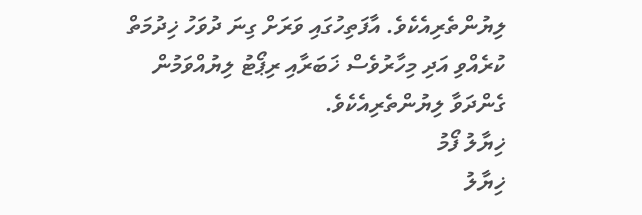ލިޔުންތެރިއެކެވެ. އާފަތިހުގައި ވަރަށް ގިނަ ދުވަހު ޚިދުމަތް ކުރެއްވި އަދި މިހާރުވެސް ޚަބަރާއި ރިޕޯޓު ލިޔުއްވަމުން ގެންދަވާ ލިޔުންތެރިއެކެވެ.
ޚިޔާލު ފޯމު
ޚިޔާލު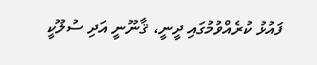ފައުޅު ކުރެއްވުމުގައި ދީނީ، ޤާނޫނީ އަދި ސުލޫކީ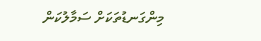މިންގަނޑުތަކަށް ސަމާލުކަން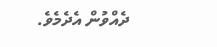ދެއްވުން އެދެމެވެ.